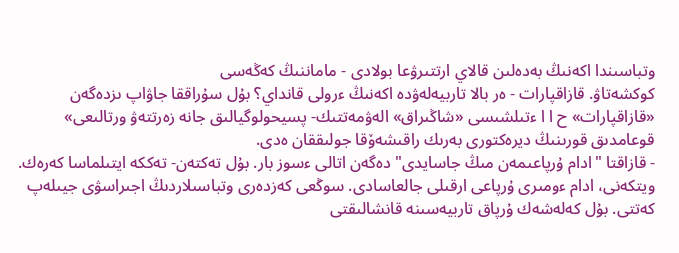وتباسىندا اكەنىڭ بەدەلىن قالاي ارتتىرۋعا بولادى - ماماننىڭ كەڭەسى
كوكشەتاۋ. قازاقپارات - ەر بالا تاربيەلەۋدە اكەنىڭ ءرولى قانداي؟ بۇل سۇراققا جاۋاپ ىزدەگەن «قازاقپارات» ح ا ا ءتىلشىسى «شاڭىراق» الەۋمەتتىك- پسيحولوگيالىق جانە زەرتتەۋ ورتالىعى» قوعامدىق قورىنىڭ ديرەكتورى بەرىك راقىشەۆقا جولىققان ەدى.
- قازاقتا "ادام ۇرپاعىمەن مىڭ جاسايدى" دەگەن اتالى ءسوز بار. بۇل تەكتەن- تەككە ايتىلماسا كەرەك. ويتكەنى، ادام ءومىرى ۇرپاعى ارقىلى جالعاسادى. سوڭعى كەزدەرى وتباسىلاردىڭ اجىراسۋى جيىلەپ كەتتى. بۇل كەلەشەك ۇرپاق تاربيەسىنە قانشالىقتى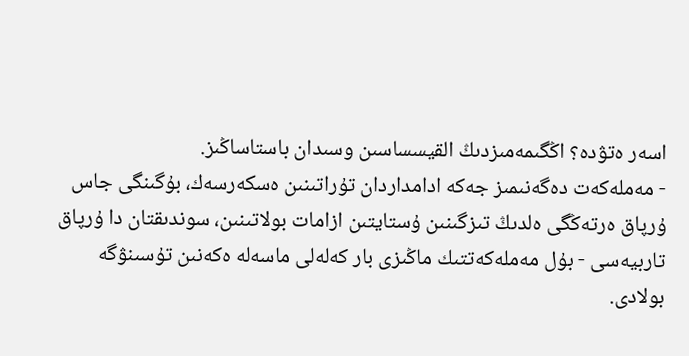اسەر ەتۋدە؟ اڭگىمەمىزدىڭ القيسساسىن وسىدان باستاساڭىز.
- مەملەكەت دەگەنىمىز جەكە ادامداردان تۇراتىنىن ەسكەرسەك، بۇگىنگى جاس ۇرپاق ەرتەڭگى ەلدىڭ تىزگىنىن ۇستايتىن ازامات بولاتىنىن، سوندىقتان دا ۇرپاق تاربيەسى - بۇل مەملەكەتتىك ماڭىزى بار كەلەلى ماسەلە ەكەنىن تۇسىنۋگە بولادى.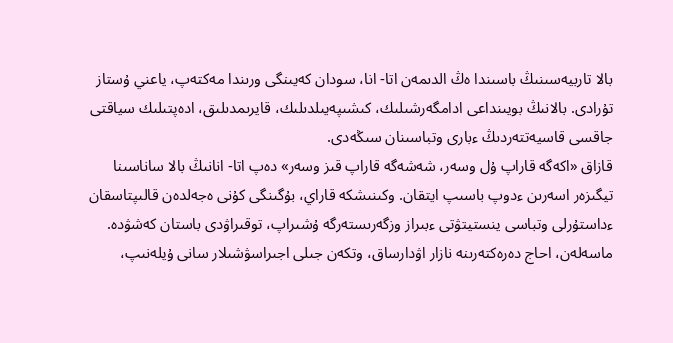بالا تاربيەسىنىڭ باسىندا ەڭ الدىمەن اتا- انا، سودان كەيىنگى ورىندا مەكتەپ، ياعني ۇستاز تۇرادى. بالانىڭ بويىنداعى ادامگەرشىلىك، كىشىپەيىلدىلىك، قايرىمدىلىق، ادەپتىلىك سياقتى جاقسى قاسيەتتەردىڭ ءبارى وتباسىنان سىڭەدى.
قازاق «اكەگە قاراپ ۇل وسەر، شەشەگە قاراپ قىز وسەر» دەپ اتا- انانىڭ بالا ساناسىنا تيگىزەر اسەرىن ءدوپ باسىپ ايتقان. وكىنىشكە قاراي، بۇگىنگى كۇنى ەجەلدەن قالىپتاسقان ءداستۇرلى وتباسى ينستيتۋتى ءبىراز وزگەرىستەرگە ۇشىراپ، توقىراۋدى باستان كەشۋدە. ماسەلەن، احاج دەرەكتەرىنە نازار اۋدارساق، وتكەن جىلى اجىراسۋشىلار سانى ۇيلەنىپ،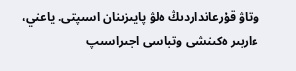وتاۋ قۇرعانداردىڭ ەلۋ پايىزىنان اسىپتى. ياعني، ءاربىر ەكىنشى وتباسى اجىراسىپ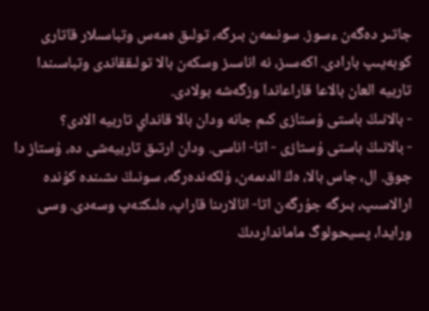جاتىر دەگەن ءسوز. سونىمەن بىرگە، تولىق ەمەس وتباسىلار قاتارى كوبەيىپ بارادى. اكەسىز، نە اناسىز وسكەن بالا تولىققاندى وتباسىندا تاربيە العان بالاعا قاراعاندا وزگەشە بولادى.
- بالانىڭ باستى ۇستازى كىم جانە ودان بالا قانداي تاربيە الادى؟
- بالانىڭ باستى ۇستازى - اتا- اناسى. ودان ارتىق تاربيەشى دە، ۇستاز دا جوق. ال، جاس بالا، ەڭ الدىمەن، ۇلكەندەرگە، سونىڭ ىشىندە كۇندە ارالاسىپ، بىرگە جۇرگەن اتا- انالارىنا قاراپ، ەلىكتەپ وسەدى. وسى ورايدا، پسيحولوگ مامانداردىڭ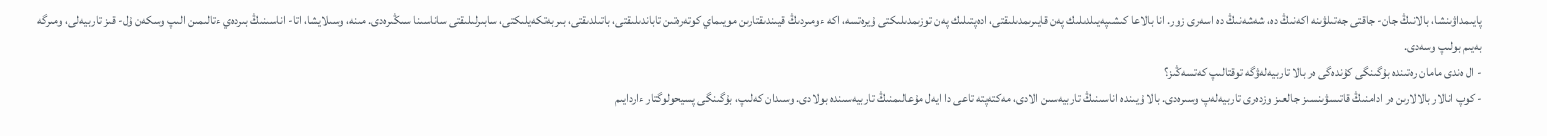پايىمداۋىنشا، بالانىڭ جان- جاقتى جەتىلۋىنە اكەنىڭ دە، شەشەنىڭ دە اسەرى زور. انا بالاعا كىشىپەيىلدىلىك پەن قايىرىمدىلىقتى، ادەپتىلىك پەن توزىمدىلىكتى ۇيرەتسە، اكە ءومىردىڭ قيىندىقتارىن مويىماي كوتەرەتىن تاباندىلىقتى، باتىلدىقتى، بىربەتكەيلىكتى، سابىرلىلىقتى ساناسىنا سىڭىرەدى. مىنە، وسىلايشا، اتا- اناسىنىڭ بىردەي ءتالىمىن الىپ وسكەن ۇل- قىز تاربيەلى، ومىرگە بەيىم بولىپ وسەدى.
- ال ەندى مامان رەتىندە بۇگىنگى كۇندەگى ەر بالا تاربيەلەۋگە توقتالىپ كەتسەڭىز؟
- كوپ انالار بالالارىن ەر ادامنىڭ قاتىسۋىنسىز جالعىز وزدەرى تاربيەلەپ وسىرەدى. بالا ۇيىندە اناسىنىڭ تاربيەسىن الادى، مەكتەپتە تاعى دا ايەل مۇعالىمنىڭ تاربيەسىندە بولادى. وسىدان كەلىپ، بۇگىنگى پسيحولوگتار ءاردايىم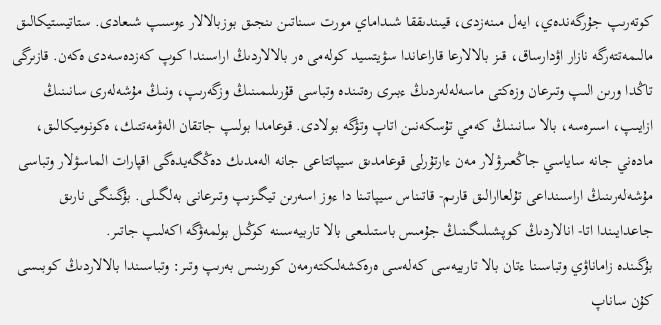كوتەرىپ جۇرگەندەي، ايەل مىنەزدى، قيىندىققا شىداماي مورت سىناتىن ىنجىق بوزبالالار ءوسىپ شىعادى. ستاتيستيكالىق مالىمەتتەرگە نازار اۋدارساق، قىز بالالارعا قاراعاندا سۋيتسيد كولەمى ەر بالالاردىڭ اراسىندا كوپ كەزدەسەدى ەكەن. قازىرگى تاڭدا ورىن الىپ وتىرعان وزەكتى ماسەلەلەردىڭ ءبىرى رەتىندە وتباسى قۇرىلىمىنىڭ وزگەرىپ، ونىڭ مۇشەلەرى سانىنىڭ ازايىپ، اسىرەسە، بالا سانىنىڭ كەمي تۇسكەنىن اتاپ وتۋگە بولادى. قوعامدا بولىپ جاتقان الەۋمەتتىك، ەكونوميكالىق، مادەني جانە ساياسي جاڭعىرۋلار مەن ءارتۇرلى قوعامدىق سيپاتتاعى جانە الەمدىك دەڭگەيدەگى اقپارات الماسۋلار وتباسى مۇشەلەرىنىڭ اراسىنداعى تۇلعاارالىق قارىم- قاتىناس سيپاتىنا دا ءوز اسەرىن تيگىزىپ وتىرعانى بەلگىلى. بۇگىنگى نارىق جاعدايىندا اتا- انالاردىڭ كوپشىلىگىنىڭ جۇمىس باستىلىعى بالا تاربيەسىنە كوڭىل بولمەۋگە اكەلىپ جاتىر.
بۇگىندە زاماناۋي وتباسىنا ءتان بالا تاربيەسى كەلەسى ەرەكشەلىكتەرمەن كورىنىس بەرىپ وتىر: وتباسىندا بالالاردىڭ كوبىسى كۇن ساناپ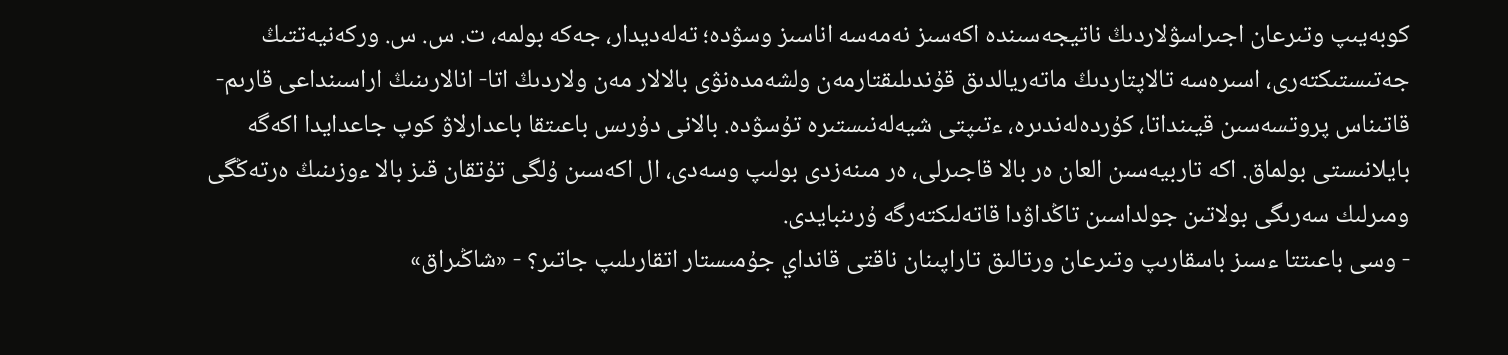كوبەيىپ وتىرعان اجىراسۋلاردىڭ ناتيجەسىندە اكەسىز نەمەسە اناسىز وسۋدە؛ تەلەديدار، جەكە بولمە، ت. س. س. وركەنيەتتىڭ جەتىستىكتەرى، اسىرەسە تالاپتاردىڭ ماتەريالدىق قۇندىلىقتارمەن ولشەمدەنۋى بالالار مەن ولاردىڭ اتا- انالارىنىڭ اراسىنداعى قارىم- قاتىناس پروتسەسىن قيىنداتا، كۇردەلەندىرە، ءتىپتى شيەلەنىستىرە تۇسۋدە. بالانى دۇرىس باعىتقا باعدارلاۋ كوپ جاعدايدا اكەگە بايلانىستى بولماق. اكە تاربيەسىن العان ەر بالا قاجىرلى، ەر مىنەزدى بولىپ وسەدى، ال اكەسىن ۇلگى تۇتقان قىز بالا ءوزىنىڭ ەرتەڭگى ومىرلىك سەرىگى بولاتىن جولداسىن تاڭداۋدا قاتەلىكتەرگە ۇرىنبايدى.
- وسى باعىتتا ءسىز باسقارىپ وتىرعان ورتالىق تاراپىنان ناقتى قانداي جۇمىستار اتقارىلىپ جاتىر؟ - «شاڭىراق»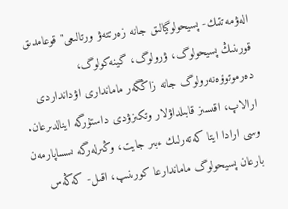الەۋمەتتىك- پسيحولوگيالىق جانە زەرتتەۋ ورتالىعى" قوعامدىق قورىنىڭ پسيحولوگ، ۋرولوگ، گينەكولوگ، دەرموتوۆەنەرولوگ جانە زاڭگەر ماماندارى اۋدانداردى ارالاپ، اقىسىز قابىلداۋلار وتكىزۋدى داستۇرگە اينالدىرعان. وسى ارادا ايتا كەتەرلىك ءبىر جايت، وڭىرلەرگە ىسساپارمەن بارعان پسيحولوگ ماماندارعا كورىنىپ، اقىل- كەڭەس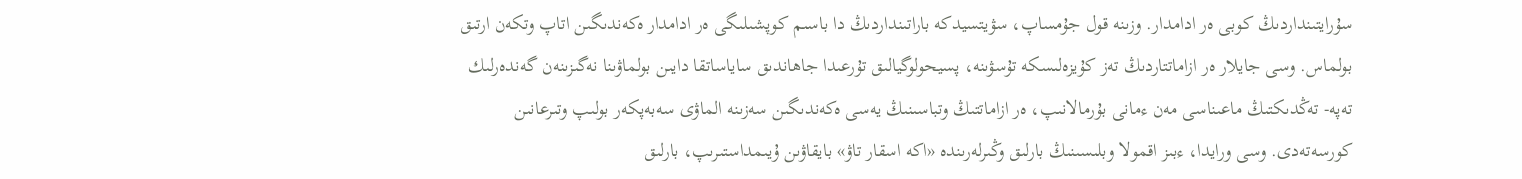سۇرايتىنداردىڭ كوبى ەر ادامدار. وزىنە قول جۇمساپ، سۋيتسيدكە باراتىنداردىڭ دا باسىم كوپشىلىگى ەر ادامدار ەكەندىگىن اتاپ وتكەن ارتىق بولماس. وسى جايلار ەر ازاماتتاردىڭ تەز كۇيزەلىسكە تۇسۋىنە، پسيحولوگيالىق تۇرعىدا جاھاندىق ساياساتقا دايىن بولماۋىنا نەگىزىنەن گەندەرلىك تەپە- تەڭدىكتىڭ ماعىناسى مەن ءمانى بۇرمالانىپ، ەر ازاماتتىڭ وتباسىنىڭ يەسى ەكەندىگىن سەزىنە الماۋى سەبەپكەر بولىپ وتىرعانىن كورسەتەدى. وسى ورايدا، ءبىز اقمولا وبلىسىنىڭ بارلىق وڭىرلەرىندە «اكە اسقار تاۋ» بايقاۋىن ۇيىمداستىرىپ، بارلىق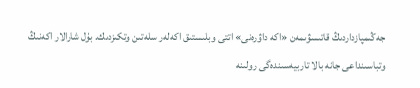جەڭىمپازداردىڭ قاتىسۋىمەن «اكە داۋرەنى» اتتى وبلىستىق اكەلەر سلەتىن وتكىزدىك. بۇل شارالار اكەنىڭ وتباسىنداعى جانە بالا تاربيەسىندەگى رولىنە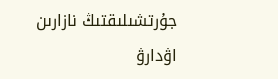جۇرتشىلىقتىڭ نازارىن اۋدارۋ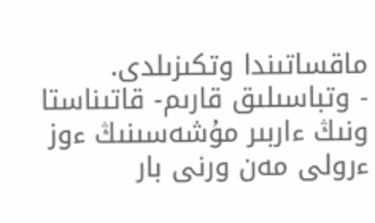ماقساتىندا وتكىزىلدى.
- وتباسىلىق قارىم- قاتىناستا ونىڭ ءاربىر مۇشەسىنىڭ ءوز ءرولى مەن ورنى بار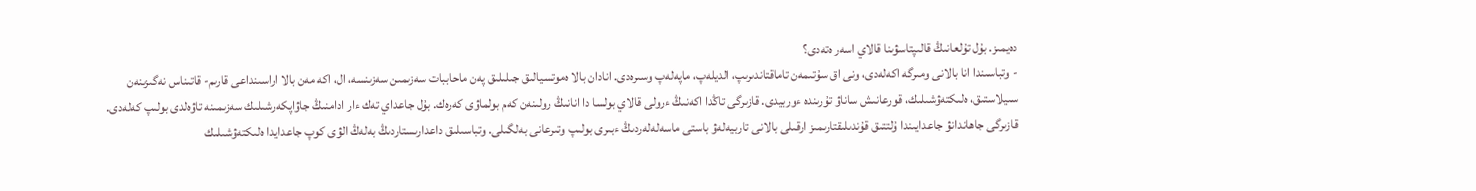دەيمىز. بۇل تۇلعانىڭ قالىپتاسۋىنا قالاي اسەر ەتەدى؟
- وتباسىندا انا بالانى ومىرگە اكەلەدى، ونى اق سۇتىمەن تاماقتاندىرىپ، الديلەپ، ماپەلەپ وسىرەدى. انادان بالا ەموتسيالىق جىلىلىق پەن ماحاببات سەزىمىن سەزىنسە، ال، اكە مەن بالا اراسىنداعى قارىم- قاتىناس نەگىزىنەن سىيلاستىق، ەلىكتەۋشىلىك، قورعانىش ساناۋ تۇرىندە ءوربيدى. قازىرگى تاڭدا اكەنىڭ ءرولى قالاي بولسا دا انانىڭ رولىنەن كەم بولماۋى كەرەك. بۇل جاعداي تەك ءار ادامنىڭ جاۋاپكەرشىلىك سەزىمىنە تاۋەلدى بولىپ كەلەدى. قازىرگى جاھاندانۋ جاعدايىندا ۇلتتىق قۇندىلىقتارىمىز ارقىلى بالانى تاربيەلەۋ باستى ماسەلەلەردىڭ ءبىرى بولىپ وتىرعانى بەلگىلى. وتباسىلىق داعدارىستاردىڭ بەلەڭ الۋى كوپ جاعدايدا ەلىكتەۋشىلىك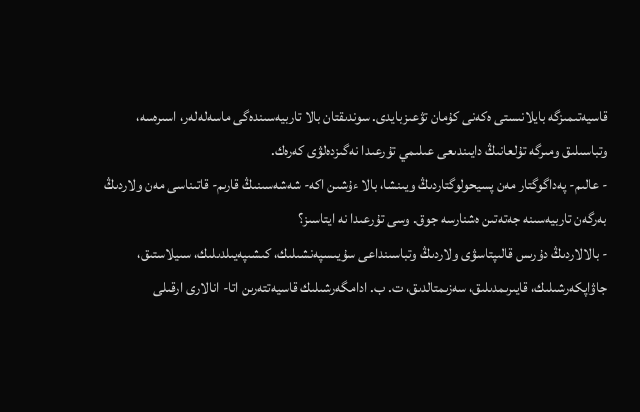قاسيەتىمىزگە بايلانىستى ەكەنى كۇمان تۋعىزبايدى. سوندىقتان بالا تاربيەسىندەگى ماسەلەلەر، اسىرەسە، وتباسىلىق ومىرگە تۇلعانىڭ دايىندىعى عىلىمي تۇرعىدا نەگىزدەلۋى كەرەك.
- عالىم- پەداگوگتار مەن پسيحولوگتاردىڭ ويىنشا، بالا ءۇشىن اكە- شەشەسىنىڭ قارىم- قاتىناسى مەن ولاردىڭ بەرگەن تاربيەسىنە جەتەتىن ەشنارسە جوق. وسى تۇرعىدا نە ايتاسىز؟
- بالالاردىڭ دۇرىس قالىپتاسۋى ولاردىڭ وتباسىنداعى سۇيىسپەنشىلىك، كىشىپەيىلدىلىك، سىيلاستىق، جاۋاپكەرشىلىك، قايىرىمدىلىق، سەزىمتالدىق، ت. ب. ادامگەرشىلىك قاسيەتتەرىن اتا- انالارى ارقىلى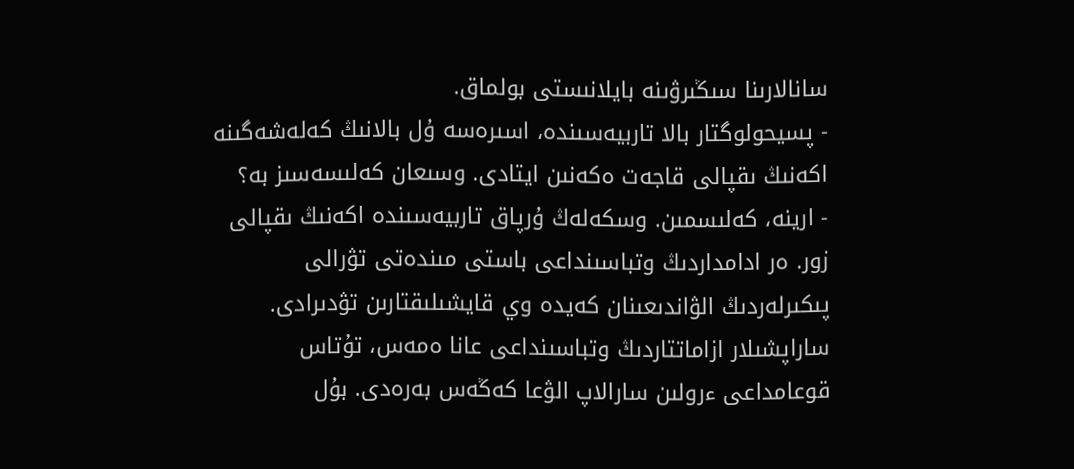سانالارىنا سىڭىرۋىنە بايلانىستى بولماق.
- پسيحولوگتار بالا تاربيەسىندە، اسىرەسە ۇل بالانىڭ كەلەشەگىنە اكەنىڭ ىقپالى قاجەت ەكەنىن ايتادى. وسىعان كەلىسەسىز بە؟
- ارينە، كەلىسمىن. وسكەلەڭ ۇرپاق تاربيەسىندە اكەنىڭ ىقپالى زور. ەر ادامداردىڭ وتباسىنداعى باستى مىندەتى تۋرالى پىكىرلەردىڭ الۋاندىعىنان كەيدە وي قايشىلىقتارىن تۋدىرادى. ساراپشىلار ازاماتتاردىڭ وتباسىنداعى عانا ەمەس، تۇتاس قوعامداعى ءرولىن سارالاپ الۋعا كەڭەس بەرەدى. بۇل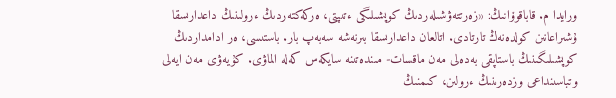ورايدا م. قاباقوۆانىڭ: «زەرتتەۋشىلەردىڭ كوپشىلىگى ءتىپتى، ەركەكتەردىڭ ءرولىنىڭ داعدارىسقا ۇشىراعانىن كولدەنەڭ تارتادى. اتالعان داعدارىسقا بىرنەشە سەبەپ بار. باستىسى، ەر ادامداردىڭ كوپشىلىگىنىڭ باستاپقى بەدەلى مەن ماقسات- مىندەتىنە سايكەس كەلە الماۋى. كۇيەۋى مەن ايەلى وتباسىنداعى وزدەرىنىڭ ءرولىن، كىمنىڭ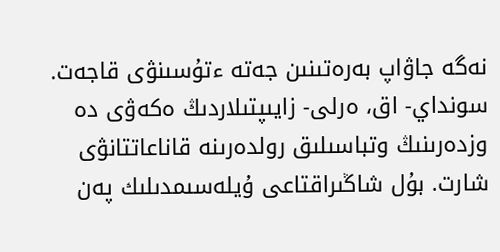نەگە جاۋاپ بەرەتىنىن جەتە ءتۇسىنۋى قاجەت. سونداي- اق، ەرلى- زايىپتىلاردىڭ ەكەۋى دە وزدەرىنىڭ وتباسىلىق رولدەرىنە قاناعاتتانۋى شارت. بۇل شاڭىراقتاعى ۇيلەسىمدىلىك پەن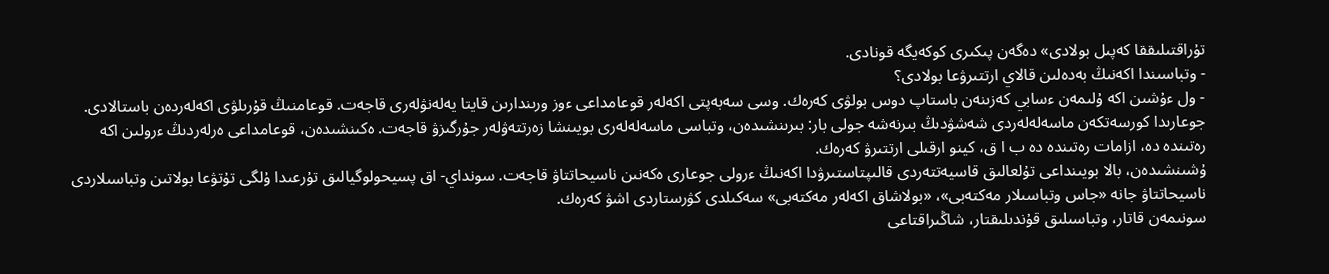تۇراقتىلىققا كەپىل بولادى» دەگەن پىكىرى كوكەيگە قونادى.
- وتباسىندا اكەنىڭ بەدەلىن قالاي ارتتىرۋعا بولادى؟
- ول ءۇشىن اكە ۇلىمەن ءسابي كەزىنەن باستاپ دوس بولۋى كەرەك. وسى سەبەپتى اكەلەر قوعامداعى ءوز ورىندارىن قايتا يەلەنۋلەرى قاجەت. قوعامنىڭ قۇرىلۋى اكەلەردەن باستالادى. جوعارىدا كورسەتكەن ماسەلەلەردى شەشۋدىڭ بىرنەشە جولى بار: بىرىنشىدەن، وتباسى ماسەلەلەرى بويىنشا زەرتتەۋلەر جۇرگىزۋ قاجەت. ەكىنشىدەن، قوعامداعى ەرلەردىڭ ءرولىن اكە رەتىندە دە، ازامات رەتىندە دە ب ا ق، كينو ارقىلى ارتتىرۋ كەرەك.
ۇشىنشىدەن، بالا بويىنداعى تۇلعالىق قاسيەتتەردى قالىپتاستىرۋدا اكەنىڭ ءرولى جوعارى ەكەنىن ناسيحاتتاۋ قاجەت. سونداي- اق پسيحولوگيالىق تۇرعىدا ۇلگى تۇتۋعا بولاتىن وتباسىلاردى ناسيحاتتاۋ جانە «جاس وتباسىلار مەكتەبى»، «بولاشاق اكەلەر مەكتەبى» سەكىلدى كۋرستاردى اشۋ كەرەك.
سونىمەن قاتار، وتباسىلىق قۇندىلىقتار، شاڭىراقتاعى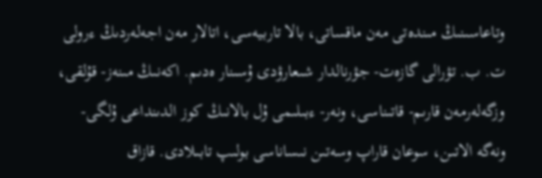وتاعاسىنىڭ مىندەتى مەن ماقساتى، بالا تاربيەسى، اتالار مەن اجەلەردىڭ ءرولى ت. ب. تۋرالى گازەت- جۋرنالدار شىعارۋدى ۇسىنار ەدىم. اكەنىڭ مىنەز- قۇلقى، وزگەلەرمەن قارىم- قاتىناسى، ونەر- ءبىلىمى ۇل بالانىڭ كوز الدىنداعى ۇلگى- ونەگە الاتىن، سوعان قاراپ وسەتىن نىساناسى بولىپ تابىلادى. قازاق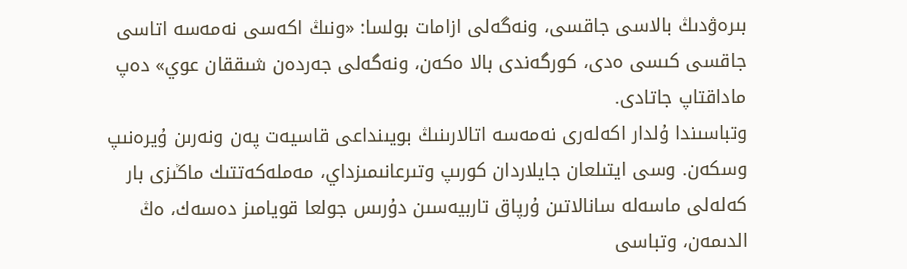بىرەۋدىڭ بالاسى جاقسى، ونەگەلى ازامات بولسا: «ونىڭ اكەسى نەمەسە اتاسى جاقسى كىسى ەدى، كورگەندى بالا ەكەن، ونەگەلى جەردەن شىققان عوي» دەپ ماداقتاپ جاتادى.
وتباسىندا ۇلدار اكەلەرى نەمەسە اتالارىنىڭ بويىنداعى قاسيەت پەن ونەرىن ۇيرەنىپ وسكەن. وسى ايتىلعان جايلاردان كورىپ وتىرعانىمىزداي، مەملەكەتتىك ماڭىزى بار كەلەلى ماسەلە سانالاتىن ۇرپاق تاربيەسىن دۇرىس جولعا قويامىز دەسەك، ەڭ الدىمەن، وتباسى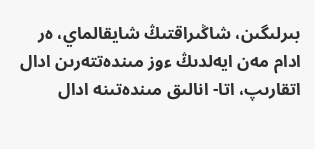بىرلىگىن، شاڭىراقتىڭ شايقالماي، ەر ادام مەن ايەلدىڭ ءوز مىندەتتەرىن ادال اتقارىپ، اتا- انالىق مىندەتىنە ادال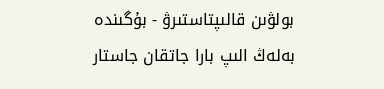بولۋىن قالىپتاستىرۋ - بۇگىندە بەلەڭ الىپ بارا جاتقان جاستار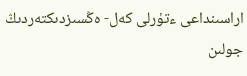اراسىنداعى ءتۇرلى كەل- ەڭسىزدىكتەردىڭ جولىن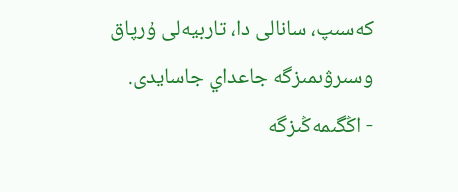كەسىپ، سانالى دا، تاربيەلى ۇرپاق وسىرۋىمىزگە جاعداي جاسايدى.
- اڭگىمەڭىزگە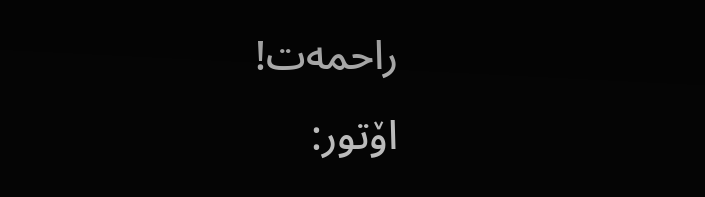راحمەت!
اۆتور: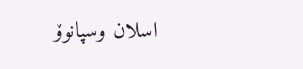اسلان وسپانوۆ